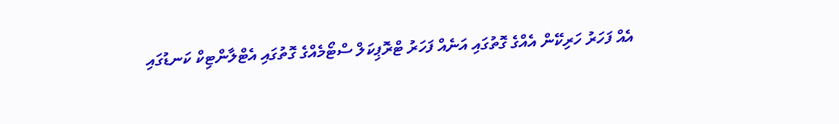އެއް ފަހަރު ހަރިކޭން އެއްގެ ގޮތުގައި އަނެއް ފަހަރު ޓްރޮޕިކަލް ސްޓޯމެއްގެ ގޮތުގައި އެޓްލާންޓިކް ކަނޑުގައި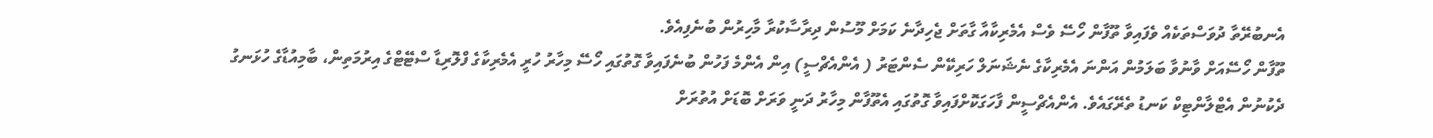އެނބުރޭތާ ދުވަސްތަކެއް ވެފައިވާ ތޫފާން ހޯސޭ ވެސް އެމެރިކާއާ ގާތަށް ޖެހިދާނެ ކަމަށް މޫސުން ދިރާސާކުރާ މާހިރުން ބުނެފިއެވެ.
ތޫފާން ހޯސޭއަށް ވާނުވާ ބަލަމުން އަންނަ އެމެރިކާގެ ނެޝަނަލް ހަރިކޭން ސެންޓަރު ( އެންއެޗްސީ) އިން އެންމެ ފަހުން ބުނެފައިވާ ގޮތުގައި ހޯސޭ މިހާރު ހުރީ އެމެރިކާގެ ފްލޮރިޑާ ސްޓޭޓްގެ އިރުމަތިން، ބާމިއުޑާގެ ހުޅަނގު ދެކުނުން އެޓްލާންޓިކް ކަނޑު ތެރޭގައެވެ. އެންއެޗްސީން ފާހަގަކޮށްފައިވާ ގޮތުގައި އެތޫފާން މިހާރު ދަނީ ވަރަށް ބޮޑަށް އުތުރަށް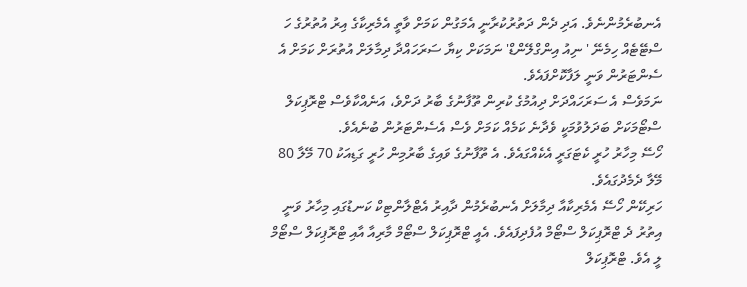އެނބުރެމުންނެވެ. އަދި ދެން ދަތުރުކުރާނީ އެމަގުން ކަމަށް ވާތީ އެމެރިކާގެ އިރު އުތުރުގެ ހަ ސްޓޭޓެއް ހިމެނޭ ' ނިއު އިންގްލޭންޑް' ނަމަކަށް ކިޔާ ސަރަހައްދާ ދިމާލަށް އުތުރަށް ކަމަށް އެ ސެންޓަރުން ވަނީ ލަފާކޮށްފައެވެ.
ނަމަވެސް އެ ސަރަހައްދަށް ދިއުމުގެ ކުރިން ތޫފާނުގެ ބާރު ދަށްވެ، އަނެއްކާވެސް ޓްރޮޕިކަލް ސްޓޯމަކަށް ބަދަލުވުމަކީ ވެދާނެ ކަމެއް ކަމަށް ވެސް އެސެންޓަރުން ބުނެއެވެ.
ހޯސޭ މިހާރު ހުރީ ކެޓަގަރީ އެކެއްގައެވެ. އެ ތޫފާނުގެ ވައިގެ ބާރުމިން ހުރީ ގަޑިއަކު 70 މޭލާ 80 މޭލާ ދެމެދުގައެވެ.
ހަރިކޭން ހޯސޭ އެމެރިކާއާ ދިމާލަށް އެނބުރެމުން ދާއިރު އެޓްލާންޓިކް ކަނޑުގައި މިހާރު ވަނީ އިތުރު ދެ ޓްރޮޕިކަލް ސްޓޯމް އުފެދިފައެވެ. އެއީ ޓްރޮޕިކަލް ސްޓޯމް މާރިއާ އާއި ޓްރޮޕިކަލް ސްޓޯމް ލީ އެވެ. ޓްރޮޕިކަލް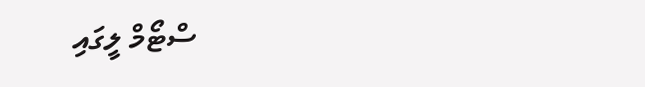ސްޓޯމް ލީގައި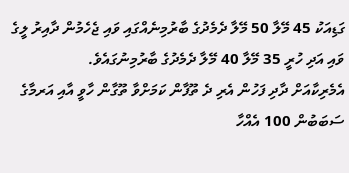ގަޑިއަކު 45 މޭލާ 50 މޭލާ ދެމެދުގެ ބާރުމިނެއްގައި ވައި ޖެހެމުން ދާއިރު ލީގެ ވައި އަދި ހުރީ 35 މޭލާ 40 މޭލާ ދެމެދުގެ ބާރުމިނުގައެވެ.
އެމެރިކާއަށް ދާދި ފަހުން އެރި ދެ ތޫފާން ކަމަށްވާ ތޫގާން ހާވީ އާއި އަރމާގެ ސަބަބުން 100 އެއްހާ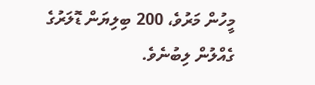މީހުން މަރުވެ، 200 ބިލިޔަން ޑޮލަރުގެ ގެއްލުން ލިބުނެވެ.